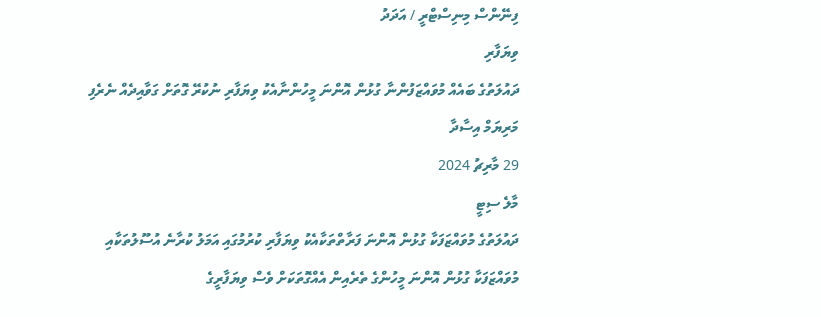ފިނޭންސް މިނިސްޓްރީ / އަދަދު
ވިޔަފާރި
ދައުލަތުގެ ބައެއް މުވައްޒަފުންނާ ގުޅުން އޮންނަ މީހުންނާއެކު ވިޔަފާރި ނުކުރޭ ގޮތަށް ގަވާއިދެއް ނެރެފި
މަރިޔަމް އިސާދާ
29 މާރިޗު 2024
މާލެ ސިޓީ
ދައުލަތުގެ މުވައްޒަފަކާ ގުޅުން އޮންނަ ފަރާތްތަކާއެކު ވިޔަފާރި ކުރުމުގައި އަމަލު ކުރާނެ އުސޫލުތަކާއި މުވައްޒަފަކާ ގުޅުން އޮންނަ މީހުންގެ ތެރެއިން އެއްގޮތަކަށް ވެސް ވިޔަފާރީގެ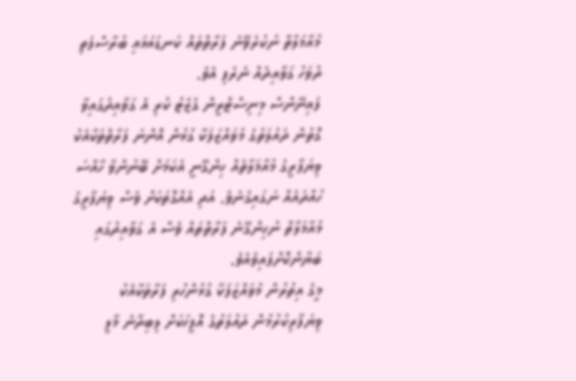މުއާމަލާތް ނުކުރެވޭނެ ފަރާތްތައް ކަނޑައަޅައި ބުރާސްފަތި ދުވަހު ގަވާއިދެއް ނެރެފި އެވެ.
ފައިނޭންސް މިނިސްޓްރީން ގެޒެޓު ކުރި އެ ގަވާއިދުގައިވާ ގޮތުން ދައުލަތުގެ މުވައްޒަފަކާ ގުޅުން އޮންނަ ފަރާތްތަކާއެކު ވިޔަފާރީގެ މުއާމަލާތެއް ހިންގޭނީ އެކަމަށް ބޭނުންވާ ހާއްސަ ހުއްދައެއް ނަގައިގެނެވެ. އަދި އެއްގޮތަކަށް ވެސް ވިޔަފާރީގެ މުއާމަލާތް ނުހިންގޭނެ ފަރާތްތައް ވެސް އެ ގަވާއިދުގައި ބަޔާންކޮށްފައިވެއެވެ.
މީގެ އިތުރުން މުވައްޒަފަކާ ގުޅުންހުރި ފަރާތަކާއެކު ވިޔަފާރިކުރުމުން ދައުލަތުގެ އޮފީހަކަށް ލިބިދާނެ މާލީ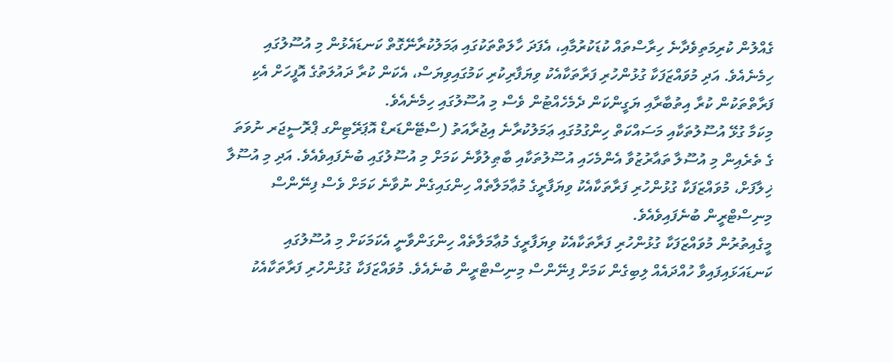ގެއްލުން ކުރިމަތިވެދާނެ ހިރާސްތައް ކުޑަކުރުމާއި، އެފަދަ ހާލަތްތަކުގައި ޢަމަލުކުރާނޭގޮތް ކަނޑައެޅުން މި އުސޫލުގައި ހިމެނެއެވެ. އަދި މުވައްޒަފަކާ ގުޅުންހުރި ފަރާތަކާއެކު ވިޔަފާރިކުރި ކަމުގައިވިޔަސް، އެކަން ކުރާ ދައުލަތުގެ އޮފީހަށް އެކި ފަރާތްތަކުން ކުރާ އިތުބާރާއި ޔަގީންކަން ދެމެހެއްޓުން ވެސް މި އުސޫލުގައި ހިމެނެއެވެ.
މިކަމާ ގުޅޭ އުސޫލުތަކާއި މަސައްކަތް ހިންގުމުގައި ޢަމަލުކުރާނެ އިޖުރާއަތު (ސްޓޭންޑަރޑް އޮޕަރޭޓިންގ ޕްރޮސީޖަރ ނުވަތަ ގެ ތެރެއިން މި އުސޫލާ ތައާރުޒުވާ އެންމެހައި އުސޫލުތަކާއި ބާޠިލުވާނެ ކަމަށް މި އުސޫލުގައި ބުނެފައިވެއެވެ. އަދި މި އުސޫލާ ޚިލާފަށް، މުވައްޒަފަކާ ގުޅުންހުރި ފަރާތަކާއެކު ވިޔަފާރީގެ މުޢާމަލާތެއް ހިންގައިގެން ނުވާނެ ކަމަށް ވެސް ފިނޭންސް މިނިސްޓްރީން ބުނެފައިވެއެވެ.
މީގެއިތުރުން މުވައްޒަފަކާ ގުޅުންހުރި ފަރާތަކާއެކު ވިޔަފާރީގެ މުޢާމަލާތެއް ހިންގަންވާނީ އެކަމަކަށް މި އުސޫލުގައި ކަނޑައަޅައިފައިވާ ހުއްދައެއް ލިބިގެން ކަމަށް ފިނޭންސް މިނިސްޓްރީން ބުނެއެވެ. މުވައްޒަފަކާ ގުޅުންހުރި ފަރާތަކާއެކު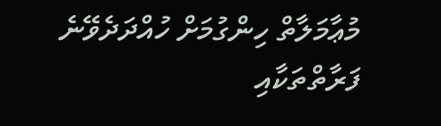މުޢާމަލާތް ހިންގުމަށް ހުއްދަދެވޭނެ ފަރާތްތަކާއި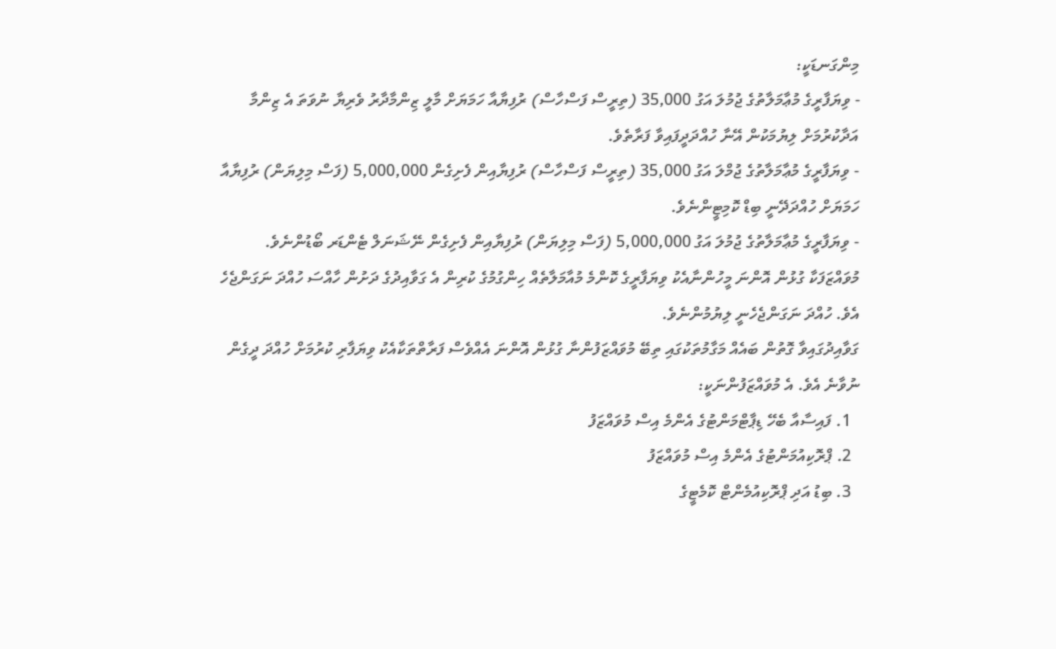މިންގަނޑަކީ:
- ވިޔަފާރީގެ މުޢާމަލާތުގެ ޖުމުލަ އަގު 35,000 (ތިރީސް ފަސްހާސް) ރުފިޔާއާ ހަމަޔަށް މާލީ ޒިންމާދާރު ވެރިޔާ ނުވަތަ އެ ޒިންމާ އަދާކުރުމަށް ލިޔުމަކުން އޭނާ ހުއްދަދީފައިވާ ފަރާތެވެ.
- ވިޔަފާރީގެ މުޢާމަލާތުގެ ޖުމްލަ އަގު 35,000 (ތިރީސް ފަސްހާސް) ރުފިޔާއިން ފެށިގެން 5,000,000 (ފަސް މިލިޔަން) ރުފިޔާއާ ހަމަޔަށް ހުއްދަދޭނީ ބިޑް ކޮމިޓީންނެވެ.
- ވިޔަފާރީގެ މުޢާމަލާތުގެ ޖުމުލަ އަގު 5,000,000 (ފަސް މިލިޔަން) ރުފިޔާއިން ފެށިގެން ނޭޝަނަލް ޓެންޑަރ ބޯޑުންނެވެ.
މުވައްޒަފަކާ ގުޅުން އޮންނަ މީހުންނާއެކު ވިޔަފާރީގެ ކޮންމެ މުއާމަލާތެއް ހިންގުމުގެ ކުރިން އެ ގަވާއިދުގެ ދަށުން ހާއްސަ ހުއްދަ ނަގަންޖެހެ އެވެ. ހުއްދަ ނަގަންޖެހެނީ ލިޔުމުންނެވެ.
ގަވާއިދުގައިވާ ގޮތުން ބައެއް މަގާމުތަކުގައި ތިބޭ މުވައްޒަފުންނާ ގުޅުން އޮންނަ އެއްވެސް ފަރާތްތަކާއެކު ވިޔަފާރި ކުރުމަށް ހުއްދަ ދީގެން ނުވާނެ އެވެ. އެ މުވައްޒަފުންނަކީ:
  1. ފައިސާއާ ބެހޭ ޑިޕާޓްމަންޓުގެ އެންމެ އިސް މުވައްޒަފު
  2. ޕްރޮކިއުމަންޓުގެ އެންމެ އިސް މުވައްޒަފު
  3. ބިޑު އަދި ޕްރޮކިއުމެންޓް ކޮމެޓީގެ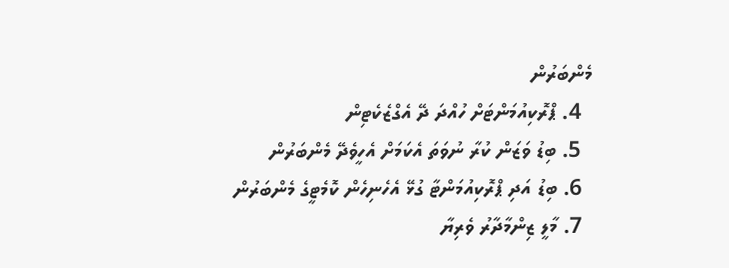މެންބަރުން
  4. ޕްރޮކިއުމަންޓަށް ހުއްދަ ދޭ އެގްޒެކެޓިން
  5. ބިޑު ވަޒަން ކުރާ ނުވަތަ އެކަމަށް އެހީވެދޭ މެންބަރުން
  6. ބިޑު އަދި ޕްރޮކިއުމަންޓާ ގުޅޭ އެހެނިހެން ކޮމެޓީގެ މެންބަރުން
  7. މާލީ ޒިންމާދާރު ވެރިޔާ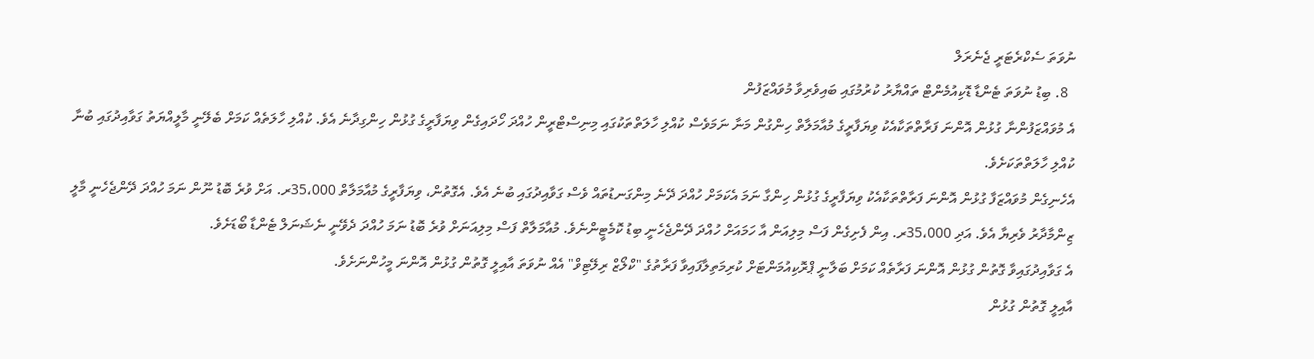ނުވަތަ ސެކްރެޓަރީ ޖެނެރަލް
  8. ބިޑު ނުވަތަ ޓެންޑާ ޑޮކިއުމެންޓް ތައްޔާރު ކުރުމުގައި ބައިވެރިވާ މުވައްޒަފުން
އެ މުވައްޒަފުންނާ ގުޅުން އޮންނަ ފަރާތްތަކާއެކު ވިޔަފާރީގެ މުއާމަލާތް ހިންގުން މަނާ ނަމަވެސް ކުއްލި ހާލަތްތަކުގައި މިނިސްޓްރީން ހުއްދަ ހޯދައިގެން ވިޔަފާރީގެ ގުޅުން ހިންގިދާނެ އެވެ. ކުއްލި ހާލަތެއް ކަމަށް ބެލޭނީ މާލީއްޔަތު ގަވާއިދުގައި ބުނާ ކުއްލި ހާލަތްތަކަށެވެ.
އެހެނިގެން މުވައްޒަފާ ގުޅުން އޮންނަ ފަރާތްތަކާއެކު ވިޔަފާރީގެ ގުޅުން ހިންގާ ނަމަ އެކަމަށް ހުއްދަ ދޭނެ މިންގަނޑުތައް ވެސް ގަވާއިދުގައި ބުނެ އެވެ. އެގޮތުން، ވިޔަފާރީގެ މުއާމަލާތް 35،000ރ. އަށް ވުރެ ބޮޑު ނޫން ނަމަ ހުއްދަ ދޭންޖެހެނީ މާލީ ޒިންމާދާރު ވެރިޔާ އެވެ. އަދި 35،000ރ. އިން ފެށިގެން ފަސް މިލިއަން އާ ހަމައަށް ހުއްދަ ދޭންޖެހެނީ ބިޑު ކޮމެޓީންނެވެ. މުއާމަލާތް ފަސް މިލިއަނަށް ވުރެ ބޮޑު ނަމަ ހުއްދަ ދެވޭނީ ނެޝަނަލް ޓެންޑާ ބޯޑަށެވެ.
އެ ގަވާއިދުގައިވާ ގޮތުން ގުޅުން އޮންނަ ފަރާތެއް ކަމަށް ބަލާނީ ޕްރޮކިއުމަންޓަށް ކުރިމަތިލާފައިވާ ފަރާތުގެ "ކްލޯޒް ރިލޭޓިވް" އެއް ނުވަތަ އާއިލީ ގޮތުން ގުޅުން އޮންނަ މީހުންނަށެވެ.
އާއިލީ ގޮތުން ގުޅުން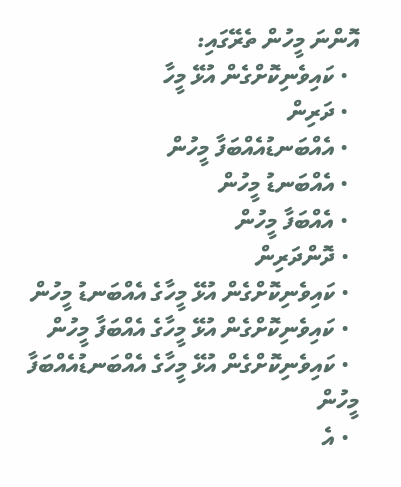އޮންނަ މީހުން ތެރޭގައި:
  • ކައިވެނިކޮށްގެން އުޅޭ މީހާ
  • ދަރިން
  • އެއްބަނޑުއެއްބަފާ މީހުން
  • އެއްބަނޑު މީހުން
  • އެއްބަފާ މީހުން
  • ދޮންދަރިން
  • ކައިވެނިކޮށްގެން އުޅޭ މީހާގެ އެއްބަނޑު މީހުން
  • ކައިވެނިކޮށްގެން އުޅޭ މީހާގެ އެއްބަފާ މީހުން
  • ކައިވެނިކޮށްގެން އުޅޭ މީހާގެ އެއްބަނޑުއެއްބަފާ މީހުން
  • އެ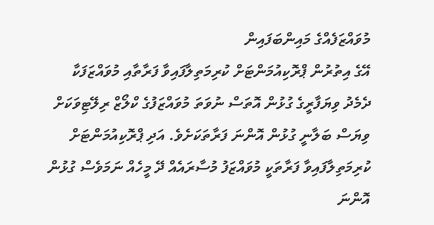މުވައްޒަފެއްގެ މައިންބަފައިން
އޭގެ އިތުރުން ޕްރޮކިއުމަންޓަށް ކުރިމަތިލާފައިވާ ފަރާތާއި މުވައްޒަފަކާ ދެމެދު ވިޔަފާރީގެ ގުޅުން އޮތަސް ނުވަތަ މުވައްޒަފުގެ ކްލޯޒް ރިލޭޓިވަކަށް ވިޔަސް ބަލާނީ ގުޅުން އޮންނަ ފަރާތަކަށެވެ. އަދި ޕްރޮކިއުމަންޓަށް ކުރިމަތިލާފައިވާ ފަރާތަކީ މުވައްޒަފު މުސާރައެއް ދޭ މީހެއް ނަމަވެސް ގުޅުން އޮންނަ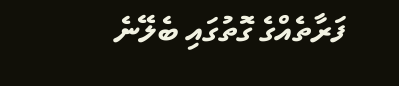ފަރާތެއްގެ ގޮތުގައި ބެލޭނެ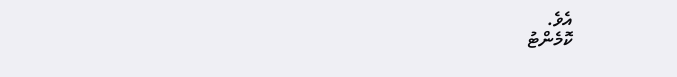އެވެ.
ކޮމެންޓު